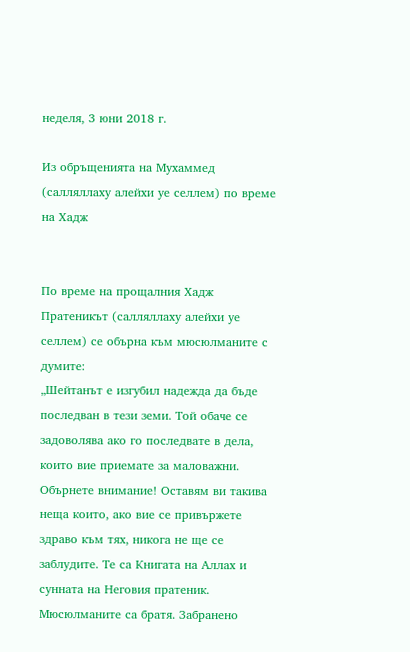неделя, 3 юни 2018 г.

Из обръщенията на Мухаммед (салляллаху алейхи уе селлем) по време на Хадж


По време на прощалния Хадж Пратеникът (салляллаху алейхи уе селлем) се обърна към мюсюлманите с думите:
„Шейтанът е изгубил надежда да бъде последван в тези земи. Той обаче се задоволява ако го последвате в дела, които вие приемате за маловажни. Обърнете внимание! Оставям ви такива неща които, ако вие се привържете здраво към тях, никога не ще се заблудите. Те са Книгата на Аллах и сунната на Неговия пратеник. Мюсюлманите са братя. Забранено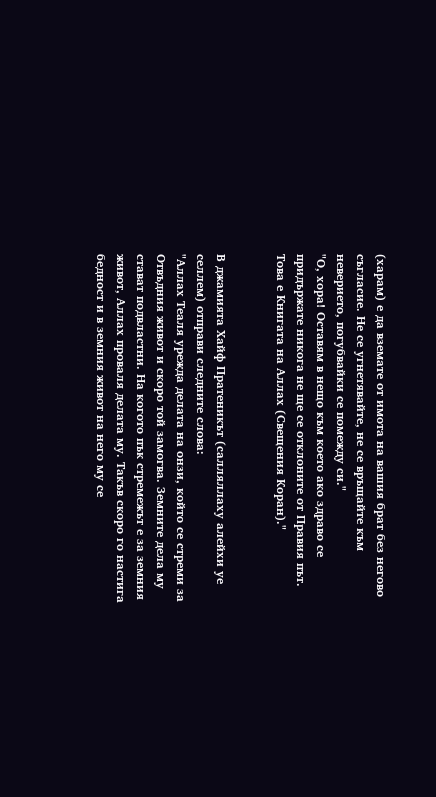(харам) е да вземате от имота на вашия брат без негово съгласие. Не се угнетявайте, не се връщайте към неверието, погубвайки се помежду си."
"О, хора! Оставям в нещо към което ако здраво се придържате никога не ще се отклоните от Правия път. Това е Книгата на Аллах (Свещения Коран)."


В джамията Хайф Пратеникът (салляллаху алейхи уе селлем) отправи следните слова:
"Аллах Теаля урежда делата на онзи, който се стреми за Отвъдния живот и скоро той замогва. Земните дела му стават подвластни. На когото пък стремежът е за земния живот, Аллах проваля делата му. Такъв скоро го настига бедност и в земния живот на него му се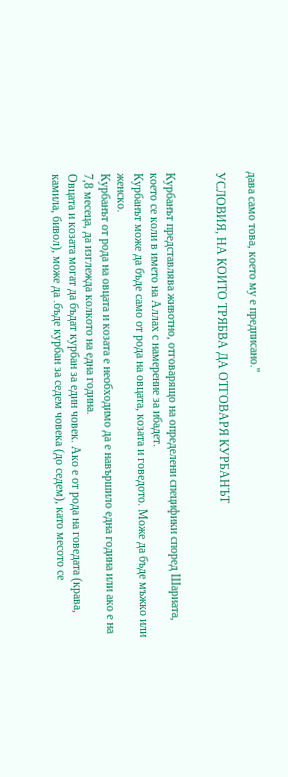дава само това, което му е предписано."

УСЛОВИЯ, НА КОИТО ТРЯБВА ДА ОТГОВАРЯ КУРБАНЪТ


Курбанът представлява животно, отговарящо на определени специфики според Шариата, което се коли в името на Аллах с намерение за ибадет.
Курбанът може да бъде само от рода на овцата, козата и говедото. Може да бъде мъжко или женско.
Курбанът от рода на овцата и козата е необходимо да е навършило една година или ако е на 7,8 месеца, да изглежда колкото на една година.
Овцата и козата могат да бъдат курбан за един човек. Ако е от рода на говедата (крава, камила, бивол), може да .бъде курбан за седем човека (до седем), като месото се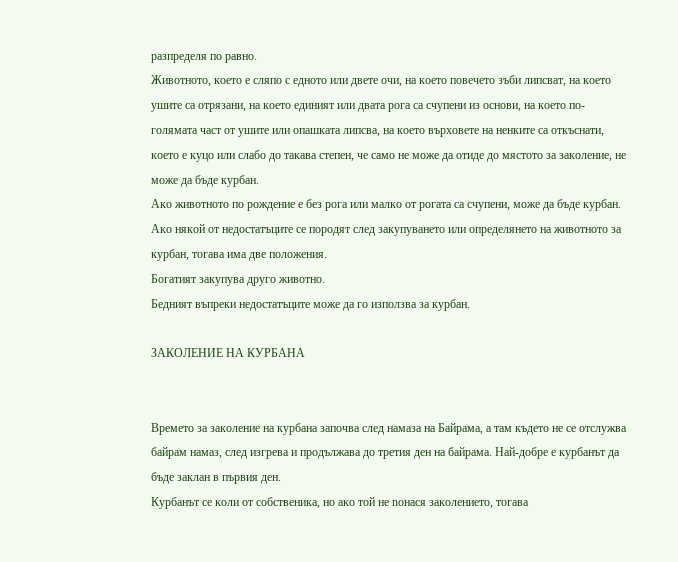разпределя по равно.
Животното, което е сляпо с едното или двете очи, на което повечето зъби липсват, на което ушите са отрязани, на което единият или двата рога са счупени из основи, на което по-голямата част от ушите или опашката липсва, на което върховете на ненките са откъснати, което е куцо или слабо до такава степен, че само не може да отиде до мястото за заколение, не може да бъде курбан.
Ако животното по рождение е без рога или малко от рогата са счупени, може да бъде курбан.
Ако някой от недостатъците се породят след закупуването или определянето на животното за курбан, тогава има две положения.
Богатият закупува друго животно.
Бедният въпреки недостатъците може да го използва за курбан.

ЗАКОЛЕНИЕ НА КУРБАНА


Времето за заколение на курбана започва след намаза на Байрама, а там където не се отслужва байрам намаз, след изгрева и продължава до третия ден на байрама. Най-добре е курбанът да бъде заклан в първия ден.
Курбанът се коли от собственика, но ако той не noнася заколението, тогава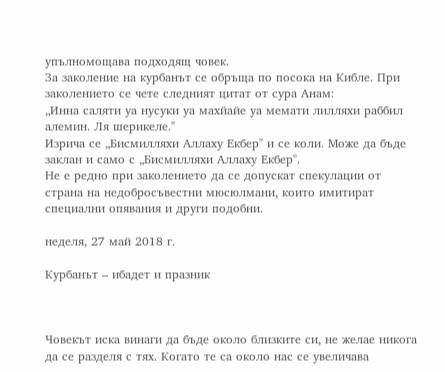упълномощава подходящ човек.
За заколение на курбанът се обръща по посока на Кибле. При заколението се чете следният цитат от сура Анам:
„Инна саляти уа нусуки уа махйайе уа мемати лилляхи раббил алемин. Ля шерикеле."
Изрича се „Бисмилляхи Аллаху Екбер" и се коли. Може да бъде заклан и само с „Бисмилляхи Аллаху Екбер".
Не е редно при заколението да се допускат спекулации от страна на недобросъвестни мюсюлмани, които имитират специални опявания и други подобни.

неделя, 27 май 2018 г.

Курбанът – ибадет и празник



Човекът иска винаги да бъде около близките си, не желае никога да се разделя с тях. Когато те са около нас се увеличава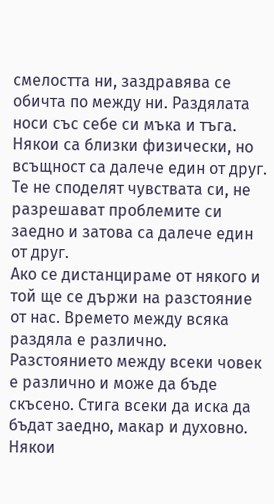смелостта ни, заздравява се обичта по между ни. Раздялата носи със себе си мъка и тъга. Някои са близки физически, но всъщност са далече един от друг. Те не споделят чувствата си, не разрешават проблемите си заедно и затова са далече един от друг.
Ако се дистанцираме от някого и той ще се държи на разстояние от нас. Времето между всяка раздяла е различно. Разстоянието между всеки човек е различно и може да бъде скъсено. Стига всеки да иска да бъдат заедно, макар и духовно. Някои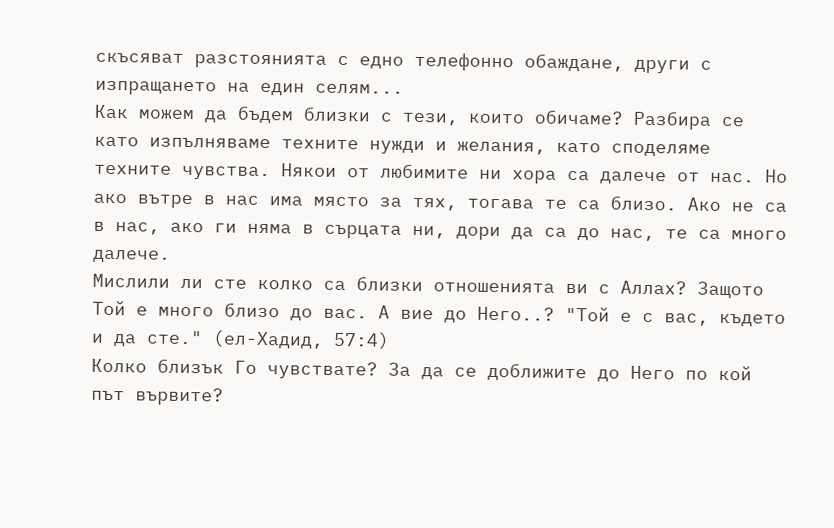скъсяват разстоянията с едно телефонно обаждане, други с изпращането на един селям...
Как можем да бъдем близки с тези, които обичаме? Разбира се като изпълняваме техните нужди и желания, като споделяме техните чувства. Някои от любимите ни хора са далече от нас. Но ако вътре в нас има място за тях, тогава те са близо. Ако не са в нас, ако ги няма в сърцата ни, дори да са до нас, те са много далече.
Мислили ли сте колко са близки отношенията ви с Аллах? Защото Той е много близо до вас. А вие до Него..? "Той е с вас, където и да сте." (ел-Хадид, 57:4)
Колко близък Го чувствате? За да се доближите до Него по кой път вървите?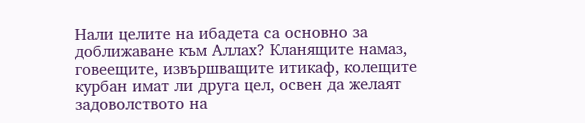Нали целите на ибадета са основно за доближаване към Аллах? Кланящите намаз, говеещите, извършващите итикаф, колещите курбан имат ли друга цел, освен да желаят задоволството на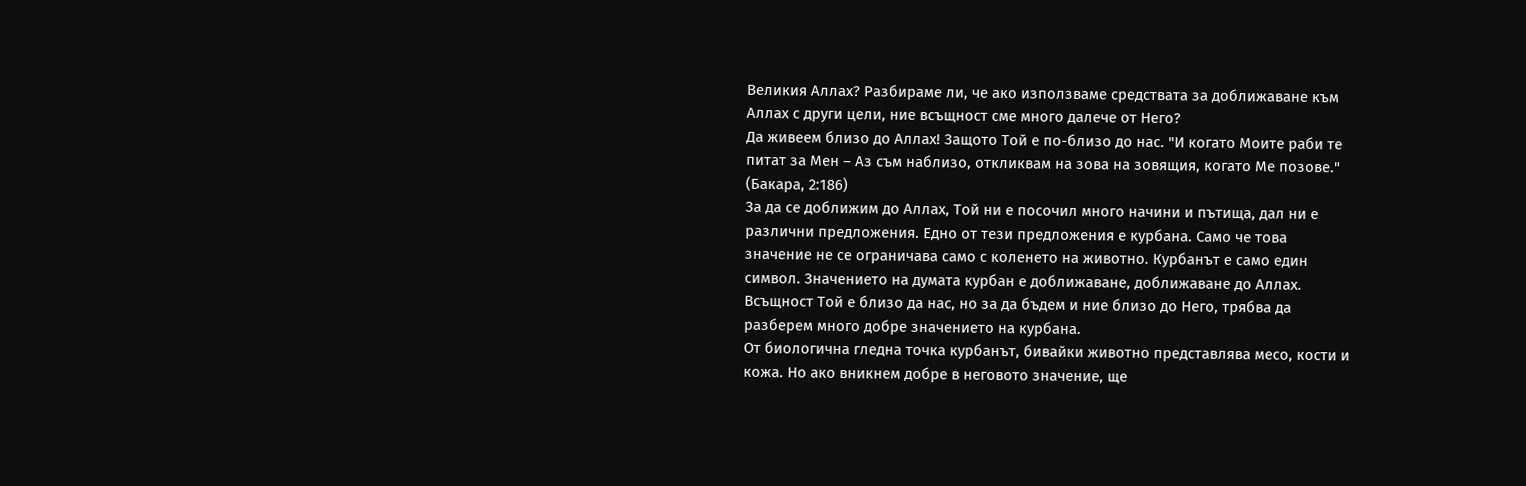Великия Аллах? Разбираме ли, че ако използваме средствата за доближаване към Аллах с други цели, ние всъщност сме много далече от Него?
Да живеем близо до Аллах! Защото Той е по-близо до нас. "И когато Моите раби те питат за Мен – Аз съм наблизо, откликвам на зова на зовящия, когато Ме позове." (Бакара, 2:186)
За да се доближим до Аллах, Той ни е посочил много начини и пътища, дал ни е различни предложения. Едно от тези предложения е курбана. Само че това значение не се ограничава само с коленето на животно. Курбанът е само един символ. Значението на думата курбан е доближаване, доближаване до Аллах. Всъщност Той е близо да нас, но за да бъдем и ние близо до Него, трябва да разберем много добре значението на курбана.
От биологична гледна точка курбанът, бивайки животно представлява месо, кости и кожа. Но ако вникнем добре в неговото значение, ще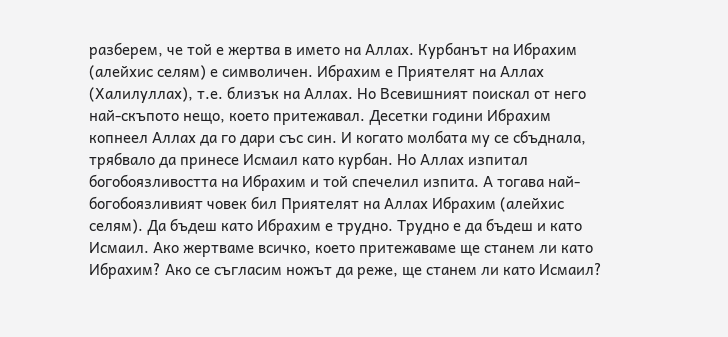разберем, че той е жертва в името на Аллах. Курбанът на Ибрахим (алейхис селям) е символичен. Ибрахим е Приятелят на Аллах (Халилуллах), т.е. близък на Аллах. Но Всевишният поискал от него най-скъпото нещо, което притежавал. Десетки години Ибрахим копнеел Аллах да го дари със син. И когато молбата му се сбъднала, трябвало да принесе Исмаил като курбан. Но Аллах изпитал богобоязливостта на Ибрахим и той спечелил изпита. А тогава най-богобоязливият човек бил Приятелят на Аллах Ибрахим (алейхис селям). Да бъдеш като Ибрахим е трудно. Трудно е да бъдеш и като Исмаил. Ако жертваме всичко, което притежаваме ще станем ли като Ибрахим? Ако се съгласим ножът да реже, ще станем ли като Исмаил?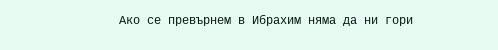Ако се превърнем в Ибрахим няма да ни гори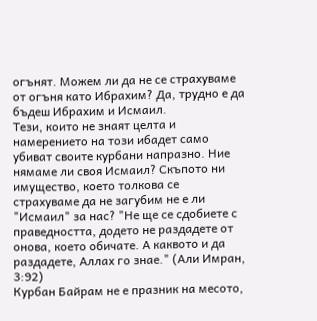огънят. Можем ли да не се страхуваме от огъня като Ибрахим? Да, трудно е да бъдеш Ибрахим и Исмаил.
Тези, които не знаят целта и намерението на този ибадет само убиват своите курбани напразно. Ние нямаме ли своя Исмаил? Скъпото ни имущество, което толкова се страхуваме да не загубим не е ли "Исмаил" за нас? "Не ще се сдобиете с праведността, додето не раздадете от онова, което обичате. А каквото и да раздадете, Аллах го знае." (Али Имран, 3:92)
Курбан Байрам не е празник на месото,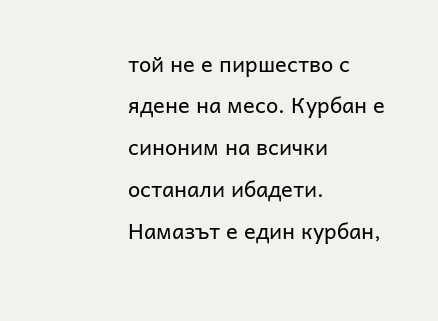той не е пиршество с ядене на месо. Курбан е синоним на всички останали ибадети. Намазът е един курбан,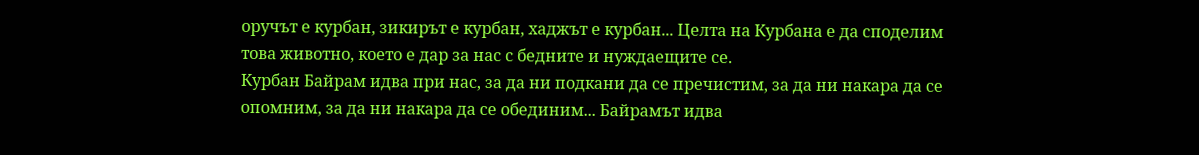оручът е курбан, зикирът е курбан, хаджът е курбан... Целта на Курбана е да споделим това животно, което е дар за нас с бедните и нуждаещите се.
Курбан Байрам идва при нас, за да ни подкани да се пречистим, за да ни накара да се опомним, за да ни накара да се обединим... Байрамът идва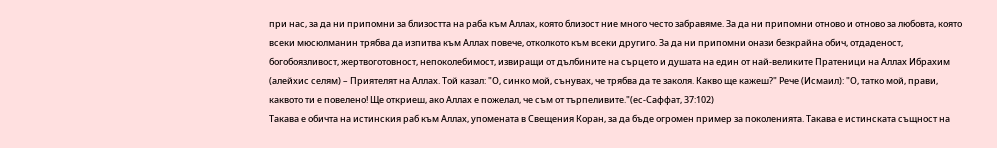при нас, за да ни припомни за близостта на раба към Аллах, която близост ние много често забравяме. За да ни припомни отново и отново за любовта, която всеки мюсюлманин трябва да изпитва към Аллах повече, отколкото към всеки другиго. За да ни припомни онази безкрайна обич, отдаденост, богобоязливост, жертвоготовност, непоколебимост, извиращи от дълбините на сърцето и душата на един от най-великите Пратеници на Аллах Ибрахим (алейхис селям) – Приятелят на Аллах. Той казал: "О, синко мой, сънувах, че трябва да те заколя. Какво ще кажеш?" Рече (Исмаил): "О, татко мой, прави, каквото ти е повелено! Ще откриеш, ако Аллах е пожелал, че съм от търпеливите."(ес-Саффат, 37:102)
Такава е обичта на истинския раб към Аллах, упомената в Свещения Коран, за да бъде огромен пример за поколенията. Такава е истинската същност на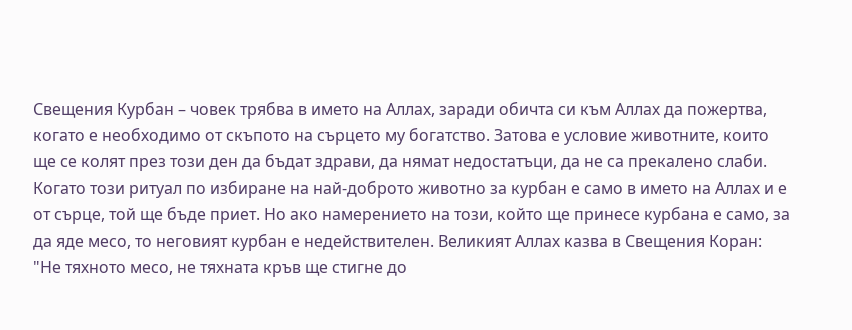Свещения Курбан – човек трябва в името на Аллах, заради обичта си към Аллах да пожертва, когато е необходимо от скъпото на сърцето му богатство. Затова е условие животните, които ще се колят през този ден да бъдат здрави, да нямат недостатъци, да не са прекалено слаби. Когато този ритуал по избиране на най-доброто животно за курбан е само в името на Аллах и е от сърце, той ще бъде приет. Но ако намерението на този, който ще принесе курбана е само, за да яде месо, то неговият курбан е недействителен. Великият Аллах казва в Свещения Коран: "Не тяхното месо, не тяхната кръв ще стигне до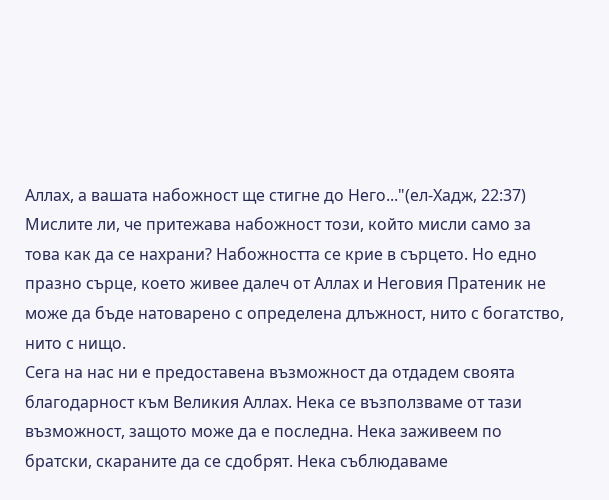Аллах, а вашата набожност ще стигне до Него..."(ел-Хадж, 22:37) Мислите ли, че притежава набожност този, който мисли само за това как да се нахрани? Набожността се крие в сърцето. Но едно празно сърце, което живее далеч от Аллах и Неговия Пратеник не може да бъде натоварено с определена длъжност, нито с богатство, нито с нищо.
Сега на нас ни е предоставена възможност да отдадем своята благодарност към Великия Аллах. Нека се възползваме от тази възможност, защото може да е последна. Нека заживеем по братски, скараните да се сдобрят. Нека съблюдаваме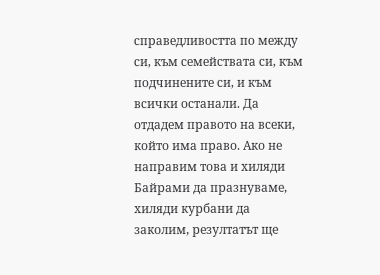справедливостта по между си, към семействата си, към подчинените си, и към всички останали. Да отдадем правото на всеки, който има право. Ако не направим това и хиляди Байрами да празнуваме, хиляди курбани да заколим, резултатът ще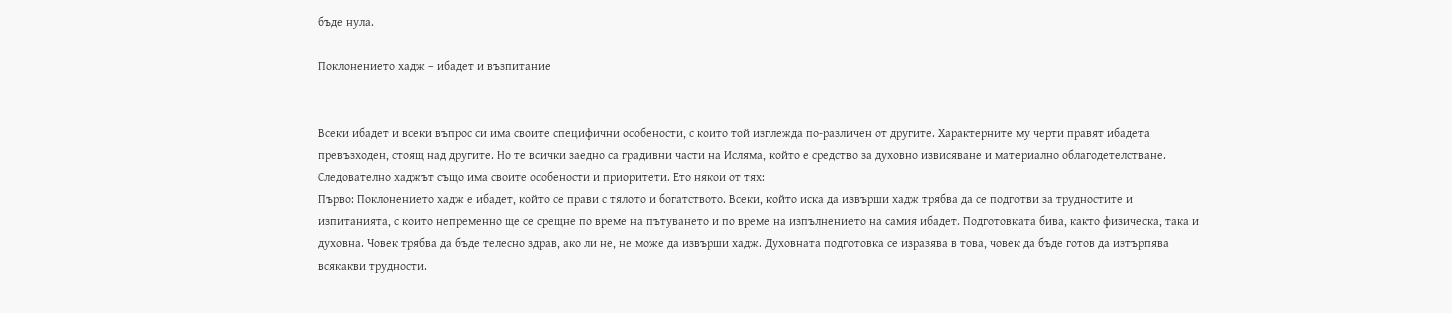бъде нула.

Поклонението хадж – ибадет и възпитание


Всеки ибадет и всеки въпрос си има своите специфични особености, с които той изглежда по-различен от другите. Характерните му черти правят ибадета превъзходен, стоящ над другите. Но те всички заедно са градивни части на Исляма, който е средство за духовно извисяване и материално облагодетелстване.
Следователно хаджът също има своите особености и приоритети. Ето някои от тях:
Първо: Поклонението хадж е ибадет, който се прави с тялото и богатството. Всеки, който иска да извърши хадж трябва да се подготви за трудностите и изпитанията, с които непременно ще се срещне по време на пътуването и по време на изпълнението на самия ибадет. Подготовката бива, както физическа, така и духовна. Човек трябва да бъде телесно здрав, ако ли не, не може да извърши хадж. Духовната подготовка се изразява в това, човек да бъде готов да изтърпява всякакви трудности.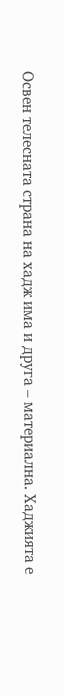Освен телесната страна на хадж има и друга – материална. Хаджията е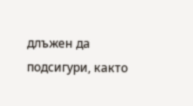длъжен да подсигури, както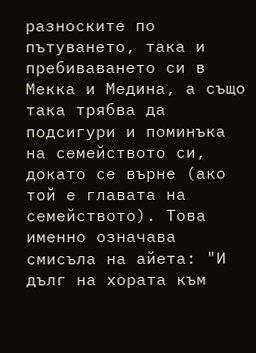разноските по пътуването, така и пребиваването си в Мекка и Медина, а също така трябва да подсигури и поминъка на семейството си, докато се върне (ако той е главата на семейството). Това именно означава смисъла на айета: "И дълг на хората към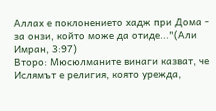Аллах е поклонението хадж при Дома - за онзи, който може да отиде..."(Али Имран, 3:97)
Второ: Мюсюлманите винаги казват, че Ислямът е религия, която урежда,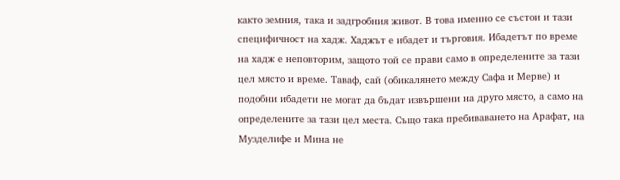както земния, така и задгробния живот. В това именно се състои и тази специфичност на хадж. Хаджът е ибадет и търговия. Ибадетът по време на хадж е неповторим, защото той се прави само в определените за тази цел място и време. Таваф, сай (обикалянето между Сафа и Мерве) и подобни ибадети не могат да бъдат извършени на друго място, а само на определените за тази цел места. Също така пребиваването на Арафат, на Музделифе и Мина не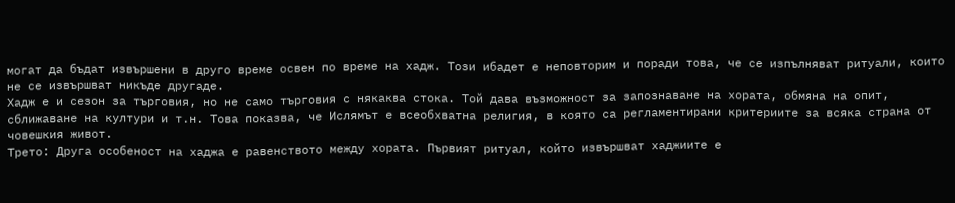могат да бъдат извършени в друго време освен по време на хадж. Този ибадет е неповторим и поради това, че се изпълняват ритуали, които не се извършват никъде другаде.
Хадж е и сезон за търговия, но не само търговия с някаква стока. Той дава възможност за запознаване на хората, обмяна на опит, сближаване на култури и т.н. Това показва, че Ислямът е всеобхватна религия, в която са регламентирани критериите за всяка страна от човешкия живот.
Трето: Друга особеност на хаджа е равенството между хората. Първият ритуал, който извършват хаджиите е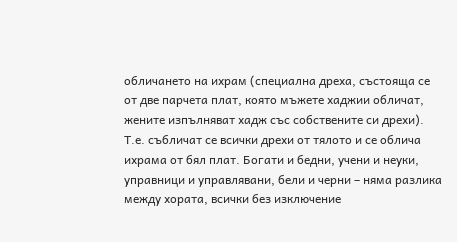обличането на ихрам (специална дреха, състояща се от две парчета плат, която мъжете хаджии обличат, жените изпълняват хадж със собствените си дрехи). Т.е. събличат се всички дрехи от тялото и се облича ихрама от бял плат. Богати и бедни, учени и неуки, управници и управлявани, бели и черни – няма разлика между хората, всички без изключение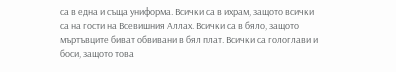са в една и съща униформа. Всички са в ихрам, защото всички са на гости на Всевишния Аллах. Всички са в бяло, защото мъртъвците биват обвивани в бял плат. Всички са гологлави и боси, защото това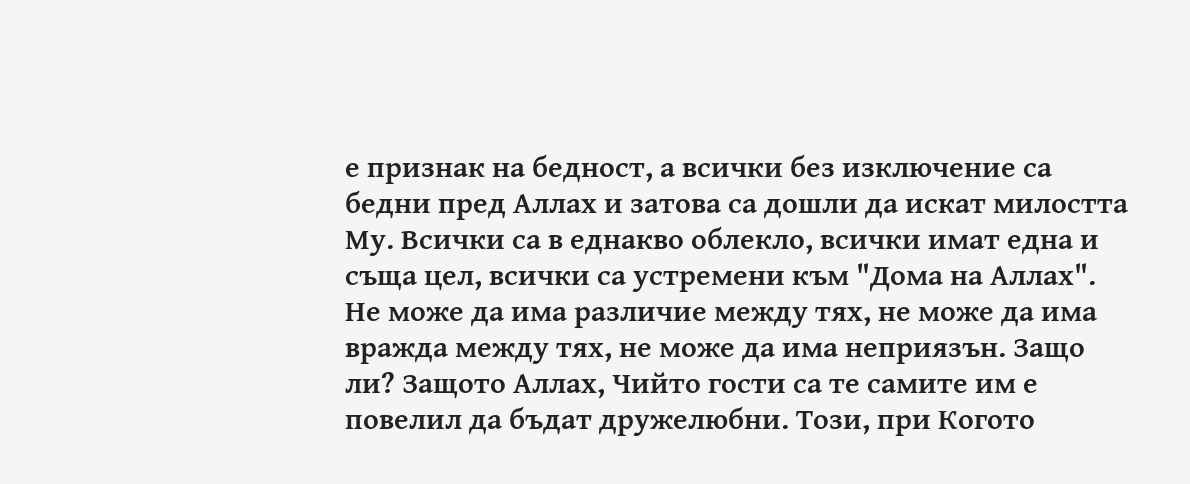е признак на бедност, а всички без изключение са бедни пред Аллах и затова са дошли да искат милостта Му. Всички са в еднакво облекло, всички имат една и съща цел, всички са устремени към "Дома на Аллах". Не може да има различие между тях, не може да има вражда между тях, не може да има неприязън. Защо ли? Защото Аллах, Чийто гости са те самите им е повелил да бъдат дружелюбни. Този, при Когото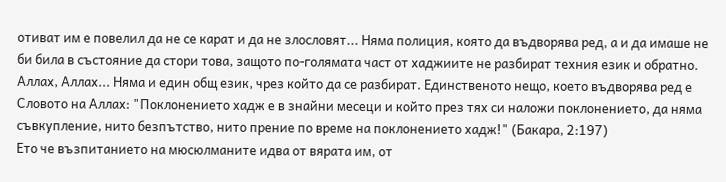отиват им е повелил да не се карат и да не злословят... Няма полиция, която да въдворява ред, а и да имаше не би била в състояние да стори това, защото по-голямата част от хаджиите не разбират техния език и обратно. Аллах, Аллах... Няма и един общ език, чрез който да се разбират. Единственото нещо, което въдворява ред е Словото на Аллах: "Поклонението хадж е в знайни месеци и който през тях си наложи поклонението, да няма съвкупление, нито безпътство, нито прение по време на поклонението хадж!" (Бакара, 2:197)
Ето че възпитанието на мюсюлманите идва от вярата им, от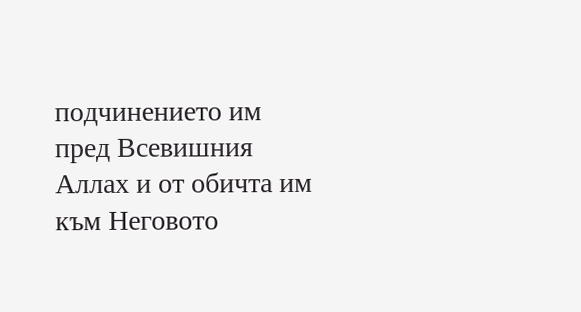подчинението им пред Всевишния Аллах и от обичта им към Неговото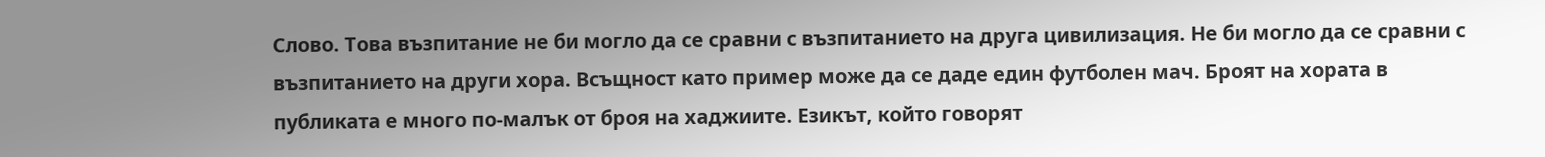Слово. Това възпитание не би могло да се сравни с възпитанието на друга цивилизация. Не би могло да се сравни с възпитанието на други хора. Всъщност като пример може да се даде един футболен мач. Броят на хората в публиката е много по-малък от броя на хаджиите. Езикът, който говорят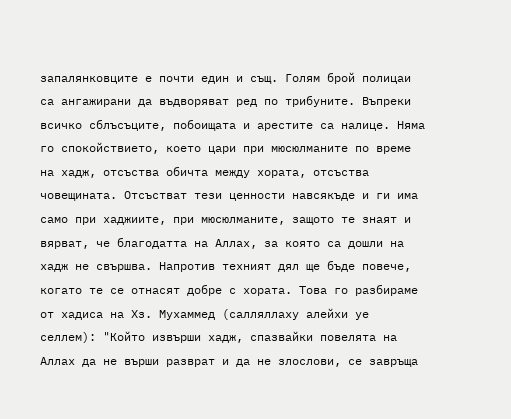запалянковците е почти един и същ. Голям брой полицаи са ангажирани да въдворяват ред по трибуните. Въпреки всичко сблъсъците, побоищата и арестите са налице. Няма го спокойствието, което цари при мюсюлманите по време на хадж, отсъства обичта между хората, отсъства човещината. Отсъстват тези ценности навсякъде и ги има само при хаджиите, при мюсюлманите, защото те знаят и вярват, че благодатта на Аллах, за която са дошли на хадж не свършва. Напротив техният дял ще бъде повече, когато те се отнасят добре с хората. Това го разбираме от хадиса на Хз. Мухаммед (салляллаху алейхи уе селлем): "Който извърши хадж, спазвайки повелята на Аллах да не върши разврат и да не злослови, се завръща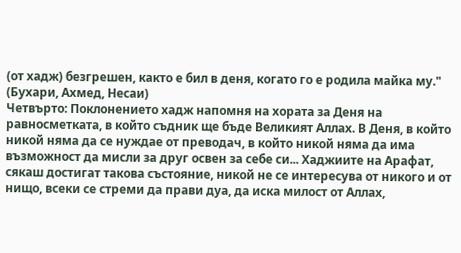(от хадж) безгрешен, както е бил в деня, когато го е родила майка му." (Бухари, Ахмед, Несаи)
Четвърто: Поклонението хадж напомня на хората за Деня на равносметката, в който съдник ще бъде Великият Аллах. В Деня, в който никой няма да се нуждае от преводач, в който никой няма да има възможност да мисли за друг освен за себе си... Хаджиите на Арафат, сякаш достигат такова състояние, никой не се интересува от никого и от нищо, всеки се стреми да прави дуа, да иска милост от Аллах,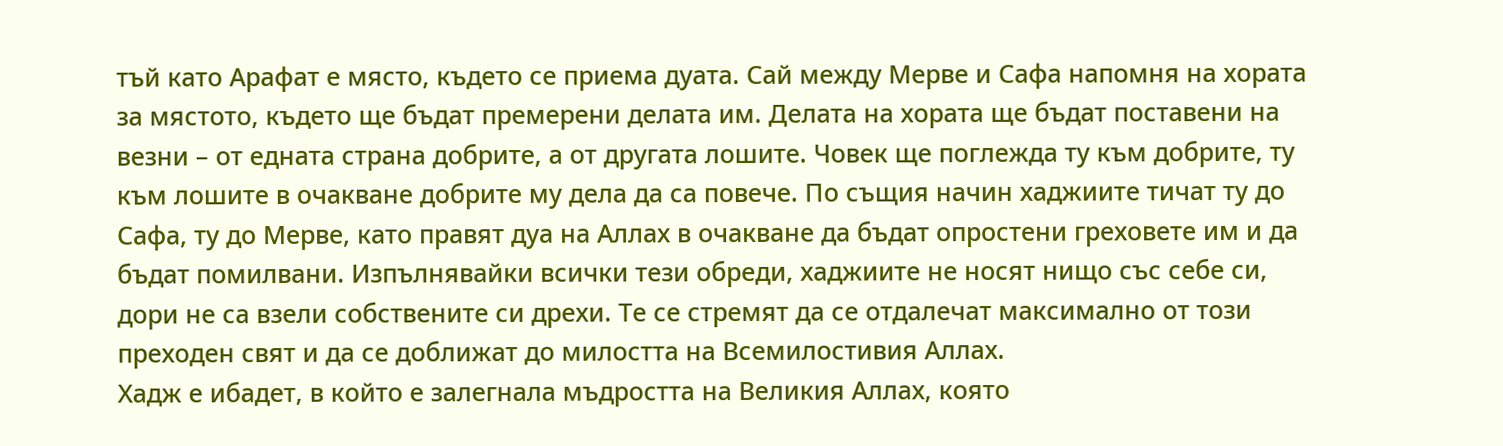тъй като Арафат е място, където се приема дуата. Сай между Мерве и Сафа напомня на хората за мястото, където ще бъдат премерени делата им. Делата на хората ще бъдат поставени на везни – от едната страна добрите, а от другата лошите. Човек ще поглежда ту към добрите, ту към лошите в очакване добрите му дела да са повече. По същия начин хаджиите тичат ту до Сафа, ту до Мерве, като правят дуа на Аллах в очакване да бъдат опростени греховете им и да бъдат помилвани. Изпълнявайки всички тези обреди, хаджиите не носят нищо със себе си, дори не са взели собствените си дрехи. Те се стремят да се отдалечат максимално от този преходен свят и да се доближат до милостта на Всемилостивия Аллах.
Хадж е ибадет, в който е залегнала мъдростта на Великия Аллах, която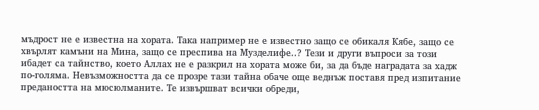мъдрост не е известна на хората. Така например не е известно защо се обикаля Кябе, защо се хвърлят камъни на Мина, защо се преспива на Музделифе..? Тези и други въпроси за този ибадет са тайнство, което Аллах не е разкрил на хората може би, за да бъде наградата за хадж по-голяма. Невъзможността да се прозре тази тайна обаче още веднъж поставя пред изпитание предаността на мюсюлманите. Те извършват всички обреди,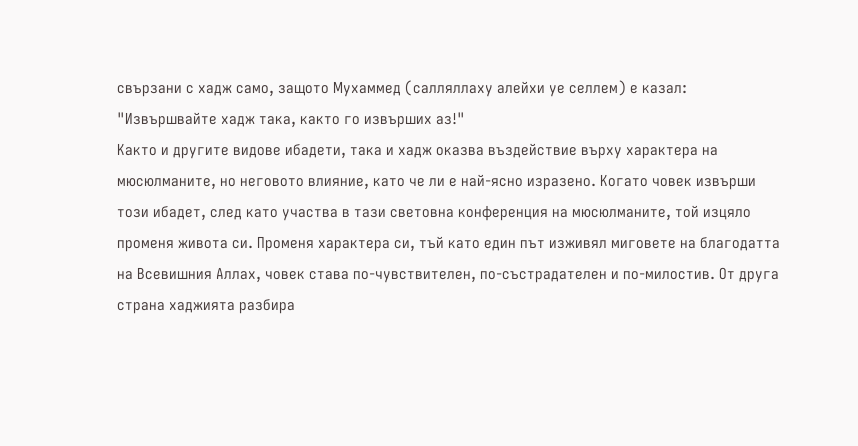свързани с хадж само, защото Мухаммед (салляллаху алейхи уе селлем) е казал: "Извършвайте хадж така, както го извърших аз!"
Както и другите видове ибадети, така и хадж оказва въздействие върху характера на мюсюлманите, но неговото влияние, като че ли е най-ясно изразено. Когато човек извърши този ибадет, след като участва в тази световна конференция на мюсюлманите, той изцяло променя живота си. Променя характера си, тъй като един път изживял миговете на благодатта на Всевишния Аллах, човек става по-чувствителен, по-състрадателен и по-милостив. От друга страна хаджията разбира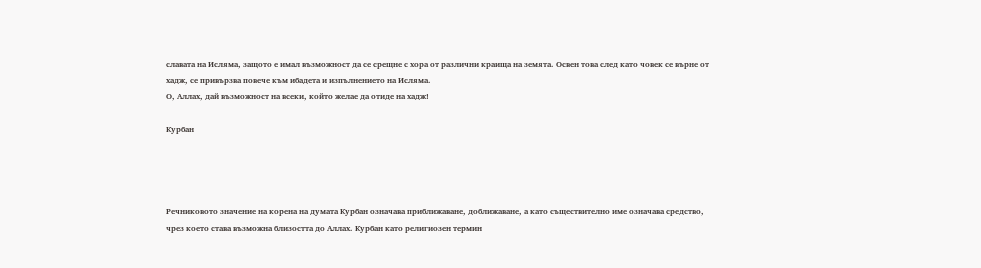славата на Исляма, защото е имал възможност да се срещне с хора от различни краища на земята. Освен това след като човек се върне от хадж, се привързва повече към ибадета и изпълнението на Исляма.
О, Аллах, дай възможност на всеки, който желае да отиде на хадж!

Курбан




Речниковото значение на корена на думата Курбан означава приближаване, доближаване, а като съществително име означава средство, чрез което става възможна близостта до Аллах. Курбан като религиозен термин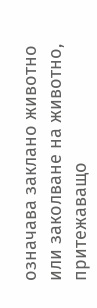означава заклано животно или заколване на животно, притежаващо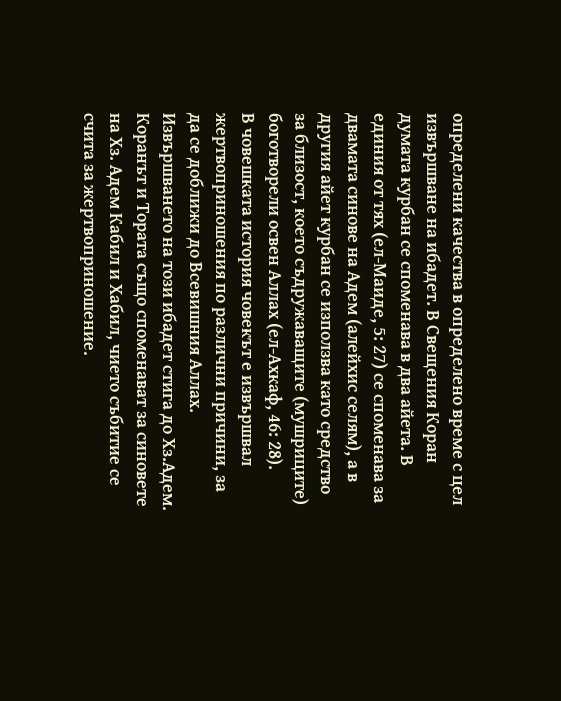определени качества в определено време с цел извършване на ибадет. В Свещения Коран думата курбан се споменава в два айета. В единия от тях (ел-Маиде, 5: 27) се споменава за двамата синове на Адем (алейхис селям), а в другия айет курбан се използва като средство за близост, което съдружаващите (мушриците) боготворели освен Аллах (ел-Ахкаф, 46: 28).
В човешката история човекът е извършвал жертвоприношения по различни причини, за да се доближи до Всевишния Аллах. Извършването на този ибадет стига до Хз.Адем. Коранът и Тората също споменават за синовете на Хз. Адем Кабил и Хабил, чието събитие се счита за жертвоприношение.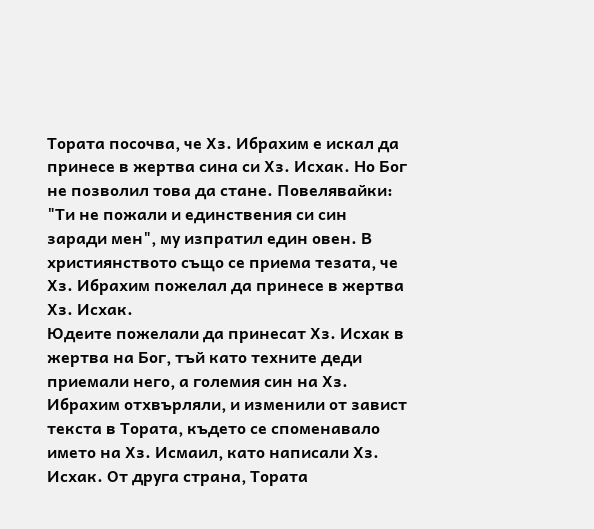Тората посочва, че Хз. Ибрахим е искал да принесе в жертва сина си Хз. Исхак. Но Бог не позволил това да стане. Повелявайки: "Ти не пожали и единствения си син заради мен", му изпратил един овен. В християнството също се приема тезата, че Хз. Ибрахим пожелал да принесе в жертва Хз. Исхак.
Юдеите пожелали да принесат Хз. Исхак в жертва на Бог, тъй като техните деди приемали него, а големия син на Хз. Ибрахим отхвърляли, и изменили от завист текста в Тората, където се споменавало името на Хз. Исмаил, като написали Хз. Исхак. От друга страна, Тората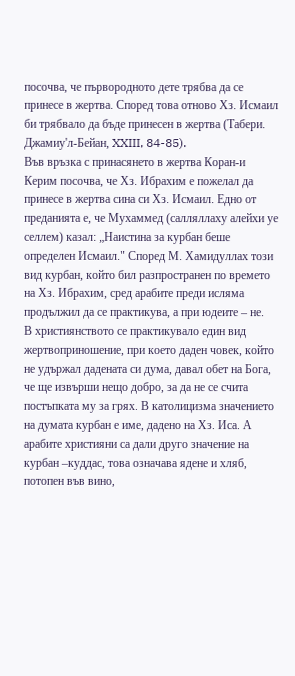посочва, че първородното дете трябва да се принесе в жертва. Според това отново Хз. Исмаил би трябвало да бъде принесен в жертва (Табери. Джамиу'л-Бейан, XXIII, 84-85).
Във връзка с принасянето в жертва Коран-и Керим посочва, че Хз. Ибрахим е пожелал да принесе в жертва сина си Хз. Исмаил. Едно от преданията е, че Мухаммед (салляллаху алейхи уе селлем) казал: „Наистина за курбан беше определен Исмаил." Според М. Хамидуллах този вид курбан, който бил разпространен по времето на Хз. Ибрахим, сред арабите преди исляма продължил да се практикува, а при юдеите – не.
В християнството се практикувало един вид жертвоприношение, при което даден човек, който не удържал дадената си дума, давал обет на Бога, че ще извърши нещо добро, за да не се счита постъпката му за грях. В католицизма значението на думата курбан е име, дадено на Хз. Иса. А арабите християни са дали друго значение на курбан –куддас, това означава ядене и хляб, потопен във вино,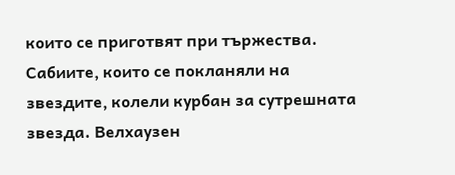които се приготвят при тържества. Сабиите, които се покланяли на звездите, колели курбан за сутрешната звезда. Велхаузен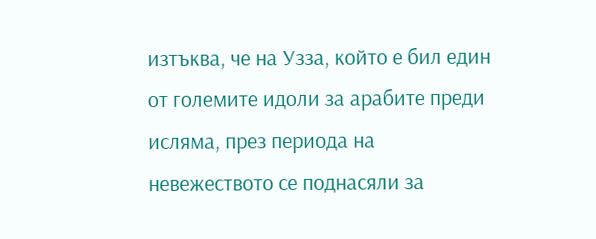изтъква, че на Узза, който е бил един от големите идоли за арабите преди исляма, през периода на невежеството се поднасяли за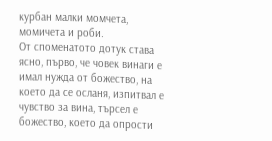курбан малки момчета, момичета и роби.
От споменатото дотук става ясно, първо, че човек винаги е имал нужда от божество, на което да се осланя, изпитвал е чувство за вина, търсел е божество, което да опрости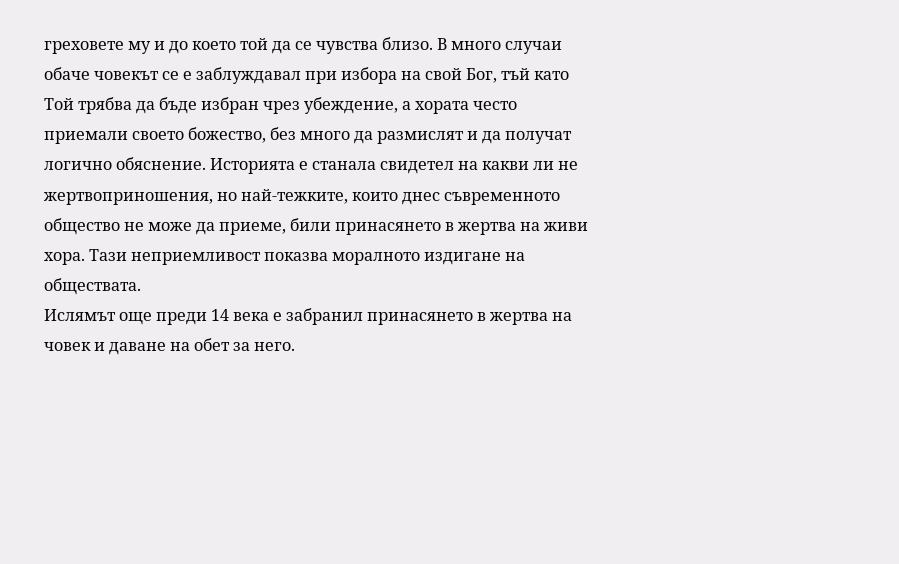греховете му и до което той да се чувства близо. В много случаи обаче човекът се е заблуждавал при избора на свой Бог, тъй като Той трябва да бъде избран чрез убеждение, а хората често приемали своето божество, без много да размислят и да получат логично обяснение. Историята е станала свидетел на какви ли не жертвоприношения, но най-тежките, които днес съвременното общество не може да приеме, били принасянето в жертва на живи хора. Тази неприемливост показва моралното издигане на обществата.
Ислямът още преди 14 века е забранил принасянето в жертва на човек и даване на обет за него.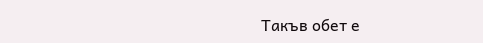Такъв обет е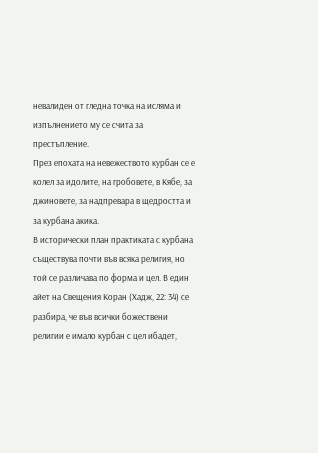невалиден от гледна точка на исляма и изпълнението му се счита за престъпление.
През епохата на невежеството курбан се е колел за идолите, на гробовете, в Кябе, за джиновете, за надпревара в щедростта и за курбана акика.
В исторически план практиката с курбана съществува почти във всяка религия, но той се различава по форма и цел. В един айет на Свещения Коран (Хадж, 22: 34) се разбира, че във всички божествени религии е имало курбан с цел ибадет,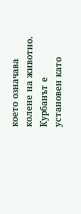което означава колене на животно.
Курбанът е установен като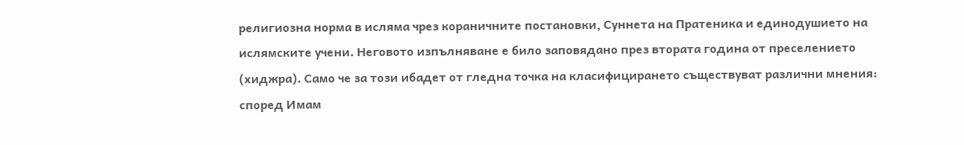религиозна норма в исляма чрез кораничните постановки, Суннета на Пратеника и единодушието на ислямските учени. Неговото изпълняване е било заповядано през втората година от преселението (хиджра). Само че за този ибадет от гледна точка на класифицирането съществуват различни мнения: според Имам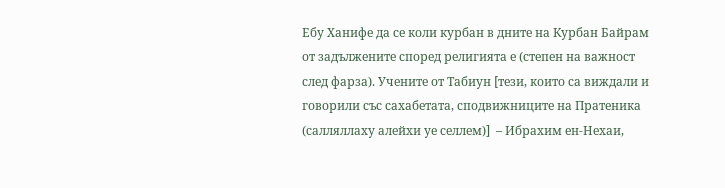Ебу Ханифе да се коли курбан в дните на Курбан Байрам от задължените според религията е (степен на важност след фарза). Учените от Табиун [тези, които са виждали и говорили със сахабетата, сподвижниците на Пратеника (салляллаху алейхи уе селлем)]  – Ибрахим ен-Нехаи,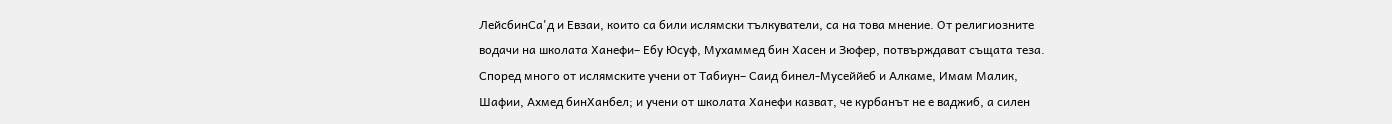ЛейсбинСа'д и Евзаи, които са били ислямски тълкуватели, са на това мнение. От религиозните водачи на школата Ханефи– Ебу Юсуф, Мухаммед бин Хасен и Зюфер, потвърждават същата теза. Според много от ислямските учени от Табиун– Саид бинел-Мусеййеб и Алкаме, Имам Малик, Шафии, Ахмед бинХанбел; и учени от школата Ханефи казват, че курбанът не е ваджиб, а силен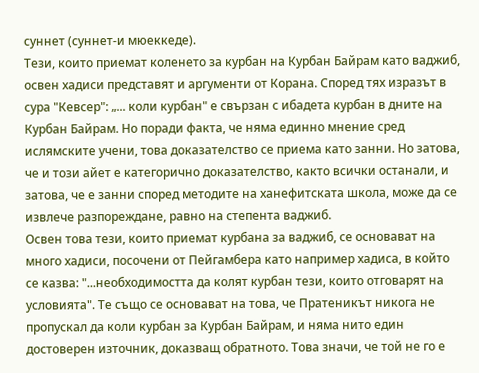суннет (суннет-и мюеккеде).
Тези, които приемат коленето за курбан на Курбан Байрам като ваджиб, освен хадиси представят и аргументи от Корана. Според тях изразът в сура "Кевсер": „... коли курбан" е свързан с ибадета курбан в дните на Курбан Байрам. Но поради факта, че няма единно мнение сред ислямските учени, това доказателство се приема като занни. Но затова, че и този айет е категорично доказателство, както всички останали, и затова, че е занни според методите на ханефитската школа, може да се извлече разпореждане, равно на степента ваджиб.
Освен това тези, които приемат курбана за ваджиб, се основават на много хадиси, посочени от Пейгамбера като например хадиса, в който се казва: "...необходимостта да колят курбан тези, които отговарят на условията". Те също се основават на това, че Пратеникът никога не пропускал да коли курбан за Курбан Байрам, и няма нито един достоверен източник, доказващ обратното. Това значи, че той не го е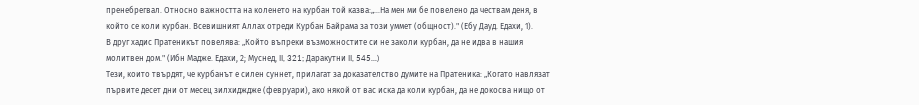пренебрегвал. Относно важността на коленето на курбан той казва:„…На мен ми бе повелено да чествам деня, в който се коли курбан. Всевишният Аллах отреди Курбан Байрама за този уммет (общност)." (Ебу Дауд. Едахи, 1).
В друг хадис Пратеникът повелява: „Който въпреки възможностите си не заколи курбан, да не идва в нашия молитвен дом." (Ибн Мадже. Едахи, 2; Муснед, II, 321; Даракутни II, 545...)
Тези, които твърдят, че курбанът е силен суннет, прилагат за доказателство думите на Пратеника: „Когато навлязат първите десет дни от месец зилхидждже (февруари), ако някой от вас иска да коли курбан, да не докосва нищо от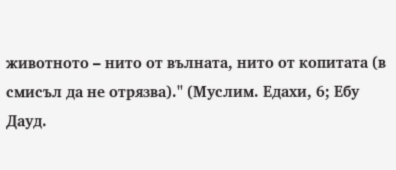животното – нито от вълната, нито от копитата (в смисъл да не отрязва)." (Муслим. Едахи, 6; Ебу Дауд.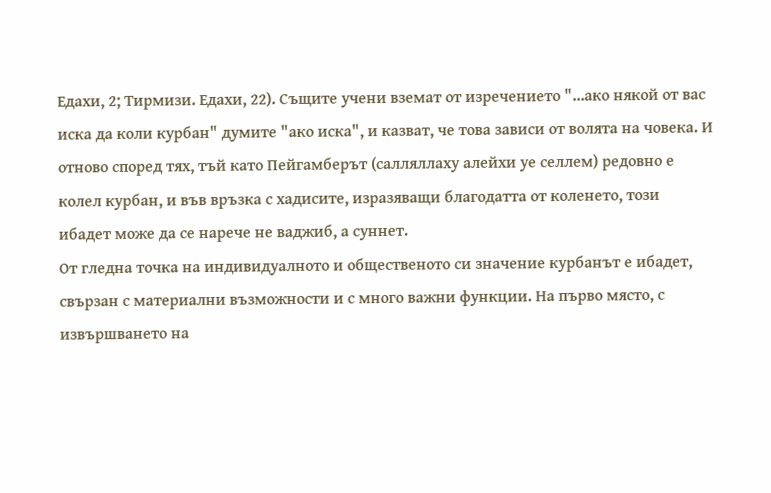Едахи, 2; Тирмизи. Едахи, 22). Същите учени вземат от изречението "...ако някой от вас иска да коли курбан" думите "ако иска", и казват, че това зависи от волята на човека. И отново според тях, тъй като Пейгамберът (салляллаху алейхи уе селлем) редовно е колел курбан, и във връзка с хадисите, изразяващи благодатта от коленето, този ибадет може да се нарече не ваджиб, а суннет.
От гледна точка на индивидуалното и общественото си значение курбанът е ибадет, свързан с материални възможности и с много важни функции. На първо място, с извършването на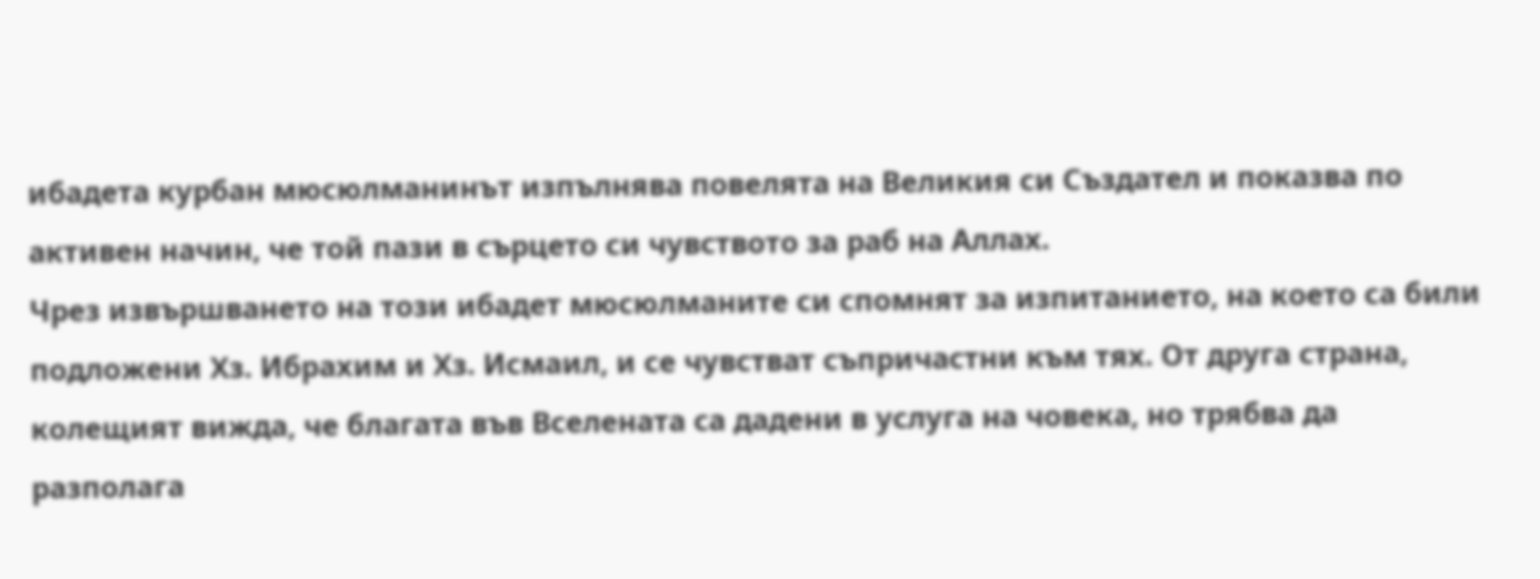ибадета курбан мюсюлманинът изпълнява повелята на Великия си Създател и показва по активен начин, че той пази в сърцето си чувството за раб на Аллах.
Чрез извършването на този ибадет мюсюлманите си спомнят за изпитанието, на което са били подложени Хз. Ибрахим и Хз. Исмаил, и се чувстват съпричастни към тях. От друга страна, колещият вижда, че благата във Вселената са дадени в услуга на човека, но трябва да разполага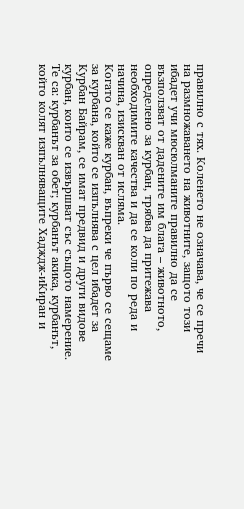правилно с тях. Коленето не означава, че се пречи на размножаването на животните, защото този ибадет учи мюсюлманите правилно да се възползват от дадените им блага – животното, определено за курбан, трябва да притежава необходимите качества и да се коли по реда и начина, изискван от исляма.
Когато се каже курбан, въпреки че първо се сещаме за курбана, който се изпълнява с цел ибадет за Курбан Байрам, се имат предвид и други видове курбан, които се извършват със същото намерение. Те са: курбанът за обет; курбанът акика, курбанът, който колят изпълняващите Хадждж-иКиран и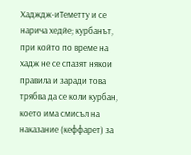Хадждж-иТеметту и се нарича хедйе; курбанът, при който по време на хадж не се спазят някои правила и заради това трябва да се коли курбан, което има смисъл на наказание (кеффарет) за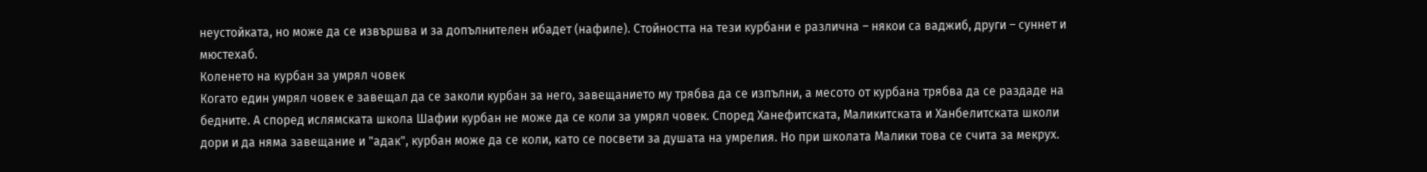неустойката, но може да се извършва и за допълнителен ибадет (нафиле). Стойността на тези курбани е различна – някои са ваджиб, други – суннет и мюстехаб.
Коленето на курбан за умрял човек
Когато един умрял човек е завещал да се заколи курбан за него, завещанието му трябва да се изпълни, а месото от курбана трябва да се раздаде на бедните. А според ислямската школа Шафии курбан не може да се коли за умрял човек. Според Ханефитската, Маликитската и Ханбелитската школи дори и да няма завещание и "адак", курбан може да се коли, като се посвети за душата на умрелия. Но при школата Малики това се счита за мекрух.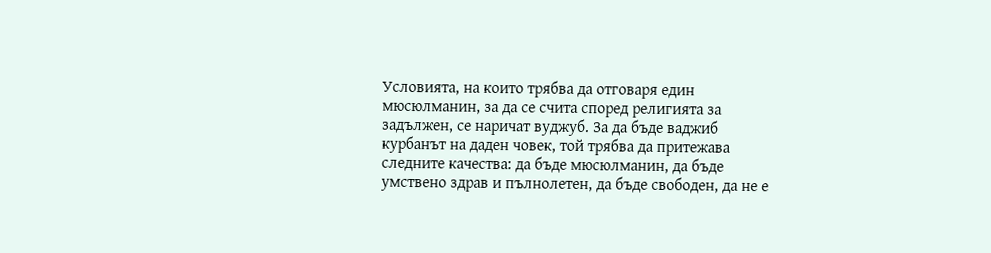Условията, на които трябва да отговаря един мюсюлманин, за да се счита според религията за задължен, се наричат вуджуб. За да бъде ваджиб курбанът на даден човек, той трябва да притежава следните качества: да бъде мюсюлманин, да бъде умствено здрав и пълнолетен, да бъде свободен, да не е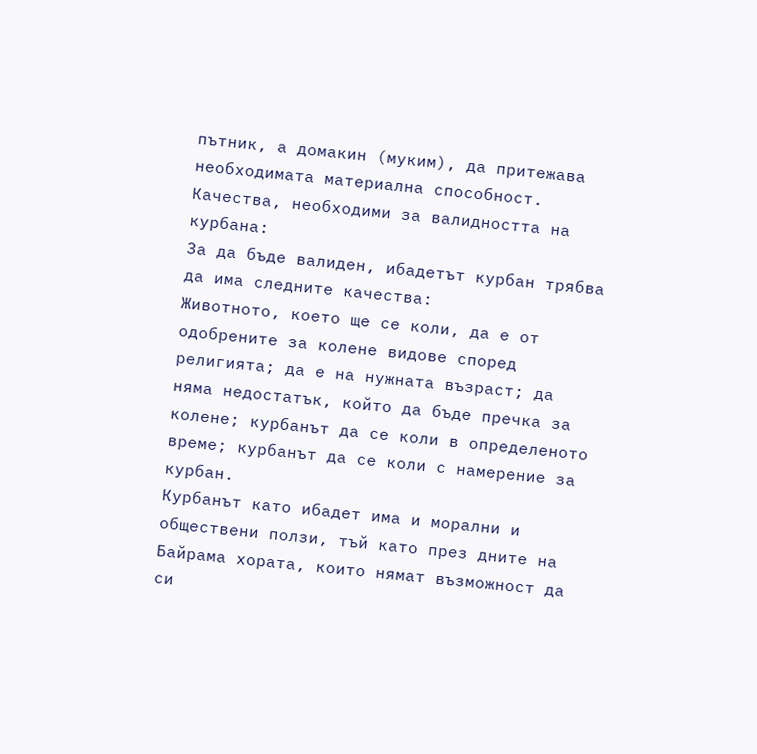пътник, а домакин (муким), да притежава необходимата материална способност.
Качества, необходими за валидността на курбана:
За да бъде валиден, ибадетът курбан трябва да има следните качества:
Животното, което ще се коли, да е от одобрените за колене видове според религията; да е на нужната възраст; да няма недостатък, който да бъде пречка за колене; курбанът да се коли в определеното време; курбанът да се коли с намерение за курбан.
Курбанът като ибадет има и морални и обществени ползи, тъй като през дните на Байрама хората, които нямат възможност да си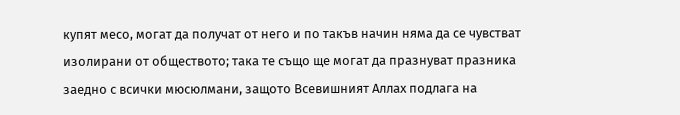купят месо, могат да получат от него и по такъв начин няма да се чувстват изолирани от обществото; така те също ще могат да празнуват празника заедно с всички мюсюлмани, защото Всевишният Аллах подлага на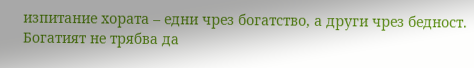изпитание хората – едни чрез богатство, а други чрез бедност. Богатият не трябва да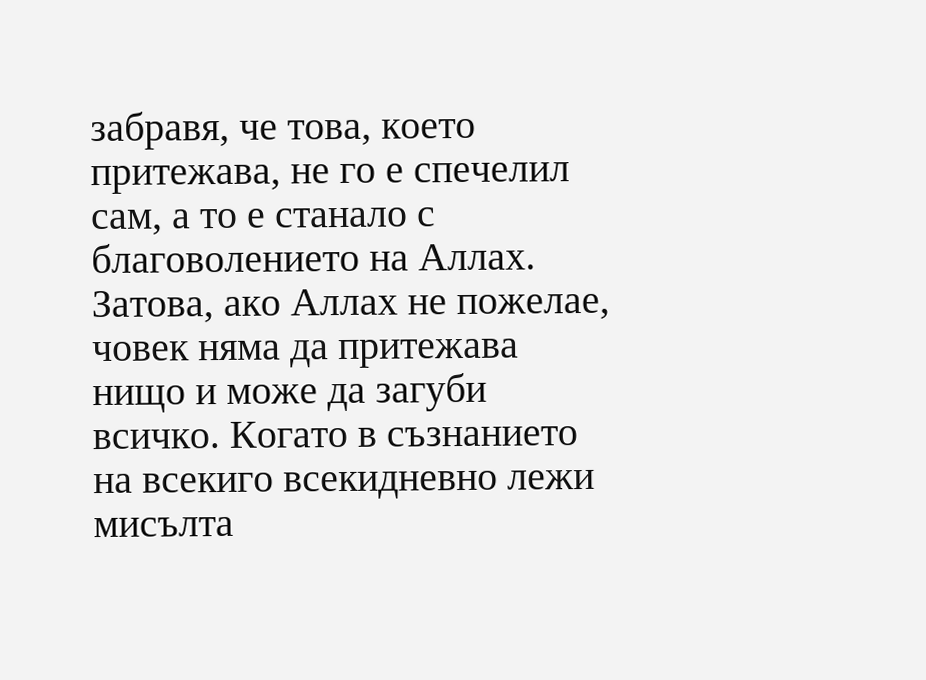забравя, че това, което притежава, не го е спечелил сам, а то е станало с благоволението на Аллах. Затова, ако Аллах не пожелае, човек няма да притежава нищо и може да загуби всичко. Когато в съзнанието на всекиго всекидневно лежи мисълта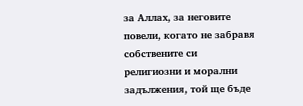за Аллах, за неговите повели, когато не забравя собствените си религиозни и морални задължения, той ще бъде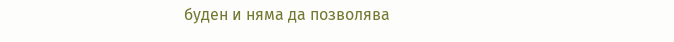буден и няма да позволява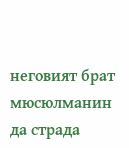неговият брат мюсюлманин да страда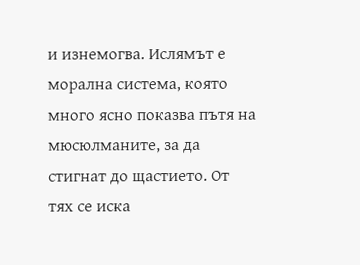и изнемогва. Ислямът е морална система, която много ясно показва пътя на мюсюлманите, за да стигнат до щастието. От тях се иска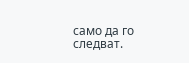само да го следват.